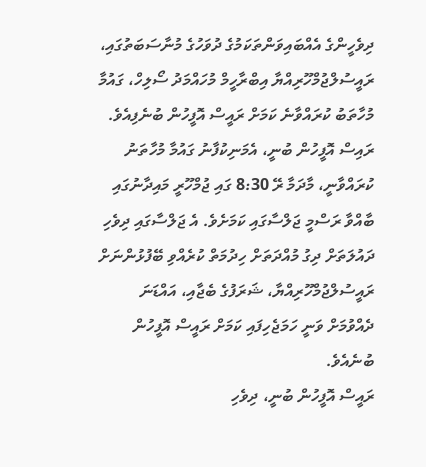ދިވެހީންގެ އެއްބައިވަންތަކަމުގެ ދުވަހުގެ މުނާސަބަތުގައި، ރައީސުލްޖުމްހޫރިއްޔާ އިބްރާހީމް މުހައްމަދު ސޯލިހް، ގައުމާ މުހާތަބު ކުރައްވާނެ ކަމަށް ރައީސް އޮފީހުން ބުނެފިއެވެ.
ރައިސް އޮފީހުން ބުނީ، އެމަނިކުފާނު ގައުމާ މުހާތަނު ކުރައްވާނީ، މާދަމާ ރޭ 8:30 ގައި ޖުމްހޫރީ މައިދާނުގައި ބާއްވާ ރަސްމީ ޖަލްސާގައި ކަމަށެވެ. އެ ޖަލްސާގައި ދިވެހި ދައުލަތަށް ދިގު މުއްދަތަށް ހިދުމަތް ކުރެއްވި ބޭފުޅުންނަށް ރައީސުލްޖުމްހޫރިއްޔާ، ޝަރަފުގެ ބެޖާއި، އައްޑަނަ ދެއްވުމަށް ވަނީ ހަމަޖެހިފައި ކަމަށް ރައީސް އޮފީހުން ބުނެއެވެ.
ރައީސް އޮފީހުން ބުނީ، ދިވެހި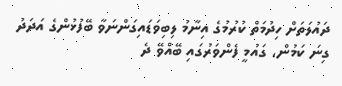ދައުލަތަށް ހިދުމަތް ކުރުމުގެ އިނާމު ލިބިވަޑައިގަންނަވާ ބޭފުޅުންގެ އަދަދު ގިނަ ކަމުން، ގައުމީ ފެންވަރުގައި ބޭއްވޭ ދެ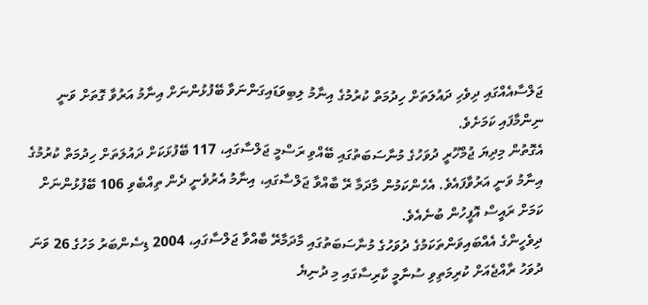ޖަލްސާއެއްގައި ދިވެހި ދައުލަތަށް ހިދުމަތް ކުރުމުގެ އިނާމު ލިބިވަޑައިގަންނަވާ ބޭފުޅުންނަށް އިނާމު އަރުވާ ގޮތަށް ވަނީ ނިންމާފައި ކަމަށެވެ.
އެގޮތުން މިދިޔަ ޖުމްހޫރީ ދުވަހުގެ މުނާސަބަތުގައި ބޭއްވި ރަސްމީ ޖަލްސާގައި، 117 ބޭފުޅަކަށް ދައުލަތަށް ހިދުމަތް ކުރުމުގެ އިނާމު ވަނީ އަރުވާފައެވެ. އެހެންކަމުން މާދަމާ ރޭ ބާއްވާ ޖަލްސާގައި، އިނާމު އެރުވެނީ ދެން ތިއްބެވި 106 ބޭފުޅުންނަށް ކަމަށް ރައީސް އޮފީހުން ބުނެއެވެ.
ދިވެހީންގެ އެއްބައިވަންތަކަމުގެ ދުވަހުގެ މުނާސަބަތުގައި މާދަމާރޭ ބާއްވާ ޖަލްސާގައި، 2004 ޑިސެންބަރު މަހުގެ 26 ވަނަ ދުވަހު ރާއްޖެއަށް ކުރިމަތިވި ސުނާމީ ކާރިސާގައި މި ދުނިޔެ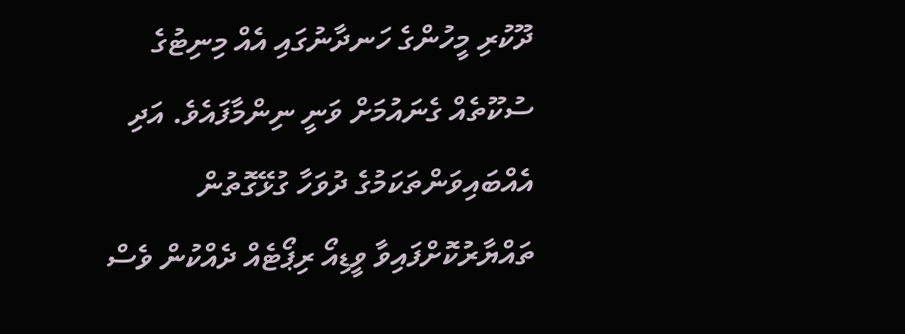ދޫކުރި މީހުންގެ ހަނދާނުގައި އެއް މިނިޓުގެ ސުކޫތެއް ގެނައުމަށް ވަނީ ނިންމާފައެވެ. އަދި އެއްބައިވަންތަކަމުގެ ދުވަހާ ގުޅޭގޮތުން ތައްޔާރުކޮށްފައިވާ ވީޑިއޯ ރިޕޯޓެއް ދެއްކުން ވެސް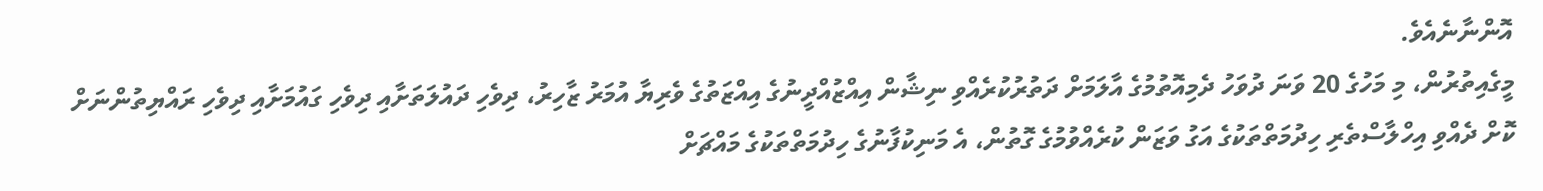އޮންނާނެއެވެ.
މީގެއިތުރުން، މި މަހުގެ 20 ވަނަ ދުވަހު ދެމިއޮތުމުގެ އާލަމަށް ދަތުރުކުރެއްވި ނިޝާން އިއްޒުއްދީނުގެ އިއްޒަތުގެ ވެރިޔާ އުމަރު ޒާހިރު، ދިވެހި ދައުލަތަށާއި ދިވެހި ގައުމަށާއި ދިވެހި ރައްޔިތުންނަށް ކޮށް ދެއްވި އިހްލާސްތެރި ހިދުމަތްތަކުގެ އަގު ވަޒަން ކުރެއްވުމުގެ ގޮތުން، އެ މަނިކުފާނުގެ ހިދުމަތްތަކުގެ މައްޗަށް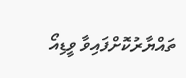ތައްޔާރުކޮށްފައިވާ ވީޑިއޯ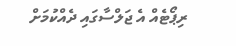ރިޕޯޓެއް އެ ޖަލްސާގައި ދެއްކުމަށް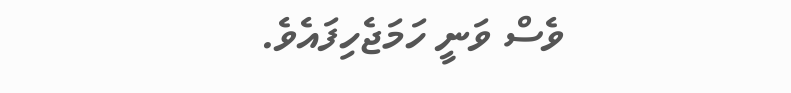ވެސް ވަނީ ހަމަޖެހިފައެވެ.